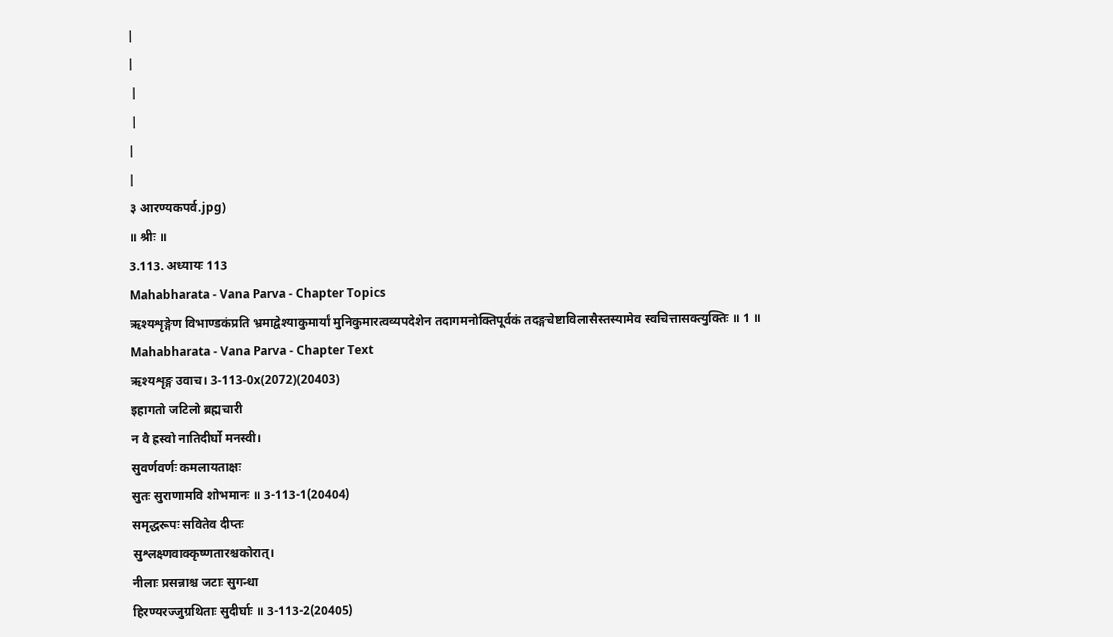|
|
 |
 |
|
|
३ आरण्यकपर्व.jpg)
॥ श्रीः ॥
3.113. अध्यायः 113
Mahabharata - Vana Parva - Chapter Topics
ऋश्यशृङ्गेण विभाण्डकंप्रति भ्रमाद्वेश्याकुमार्यां मुनिकुमारत्वव्यपदेशेन तदागमनोक्तिपूर्वकं तदङ्गचेष्टाविलासैस्तस्यामेव स्वचित्तासक्त्युक्तिः ॥ 1 ॥
Mahabharata - Vana Parva - Chapter Text
ऋश्यशृङ्ग उवाच। 3-113-0x(2072)(20403)
इहागतो जटिलो ब्रह्मचारी
न वै ह्रस्वो नातिदीर्घो मनस्वी।
सुवर्णवर्णः कमलायताक्षः
सुतः सुराणामवि शोभमानः ॥ 3-113-1(20404)
समृद्धरूपः सवितेव दीप्तः
सुश्लक्ष्णवाक्कृष्णतारश्चकोरात्।
नीलाः प्रसन्नाश्च जटाः सुगन्धा
हिरण्यरज्जुग्रथिताः सुदीर्घाः ॥ 3-113-2(20405)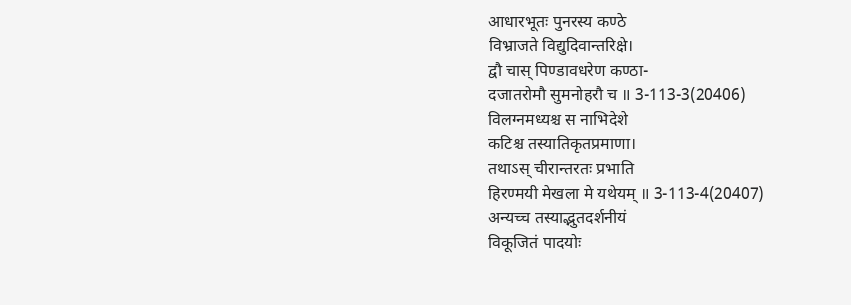आधारभूतः पुनरस्य कण्ठे
विभ्राजते विद्युदिवान्तरिक्षे।
द्वौ चास् पिण्डावधरेण कण्ठा-
दजातरोमौ सुमनोहरौ च ॥ 3-113-3(20406)
विलग्नमध्यश्च स नाभिदेशे
कटिश्च तस्यातिकृतप्रमाणा।
तथाऽस् चीरान्तरतः प्रभाति
हिरण्मयी मेखला मे यथेयम् ॥ 3-113-4(20407)
अन्यच्च तस्याद्भुतदर्शनीयं
विकूजितं पादयोः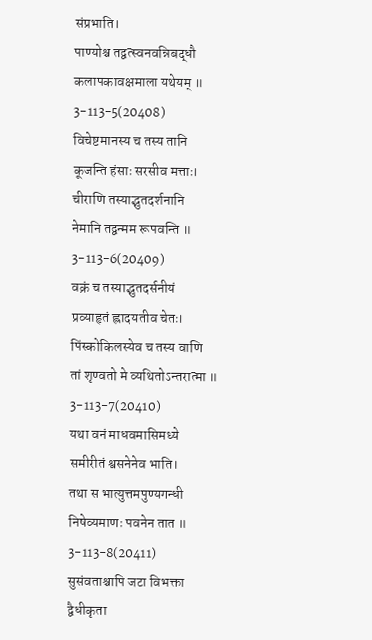संप्रभाति।
पाण्योश्च तद्वत्स्वनवन्निबद्धौ
कलापकावक्षमाला यथेयम् ॥ 3-113-5(20408)
विचेष्टमानस्य च तस्य तानि
कूजन्ति हंसाः सरसीव मत्ताः।
चीराणि तस्याद्भुतदर्शनानि
नेमानि तद्वन्मम रूपवन्ति ॥ 3-113-6(20409)
वक्रं च तस्याद्भुतदर्सनीयं
प्रव्याहृतं ह्लादयतीव चेतः।
पिंस्कोकिलस्येव च तस्य वाणि
तां शृण्वतो मे व्यथितोऽन्तरात्मा ॥ 3-113-7(20410)
यथा वनं माधवमासिमध्ये
समीरीतं श्वसनेनेव भाति।
तथा स भात्युत्तमपुण्यगन्धी
निषेव्यमाणः पवनेन तात ॥ 3-113-8(20411)
सुसंवताश्चापि जटा विभक्ता
द्वैधीकृता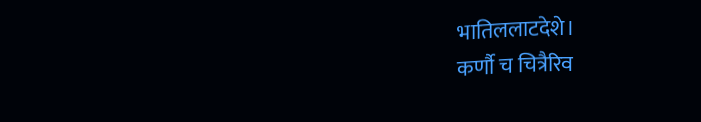भातिललाटदेशे।
कर्णौ च चित्रैरिव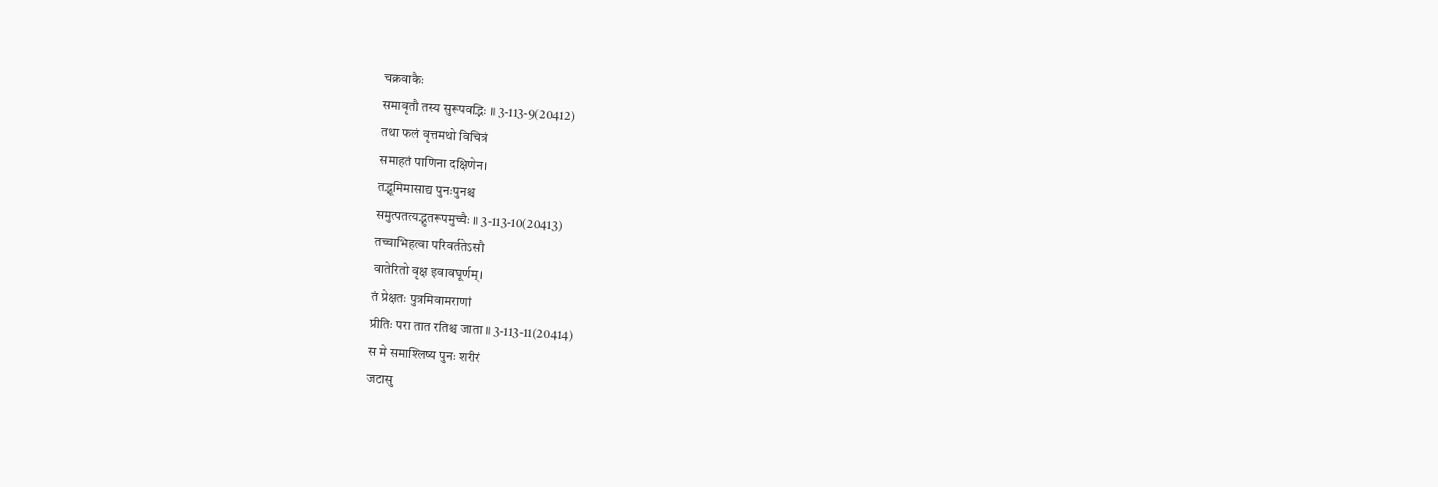चक्रवाकैः
समावृतौ तस्य सुरूपवद्भिः ॥ 3-113-9(20412)
तथा फलं वृत्तमथो विचित्रं
समाहतं पाणिना दक्षिणेन।
तद्भूमिमासाद्य पुनःपुनश्च
समुत्पतत्यद्भुतरूपमुच्चैः ॥ 3-113-10(20413)
तच्चाभिहत्वा परिवर्ततेऽसौ
वातेरितो वृक्ष इवावघूर्णम्।
तं प्रेक्षतः पुत्रमिवामराणां
प्रीतिः परा तात रतिश्च जाता ॥ 3-113-11(20414)
स मे समाश्लिष्य पुनः शरीरं
जटासु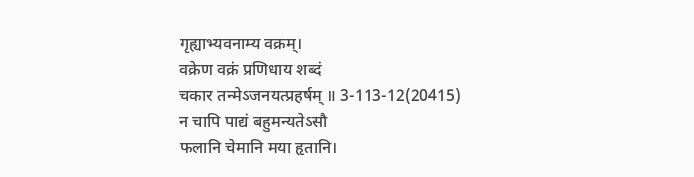गृह्याभ्यवनाम्य वक्रम्।
वक्रेण वक्रं प्रणिधाय शब्दं
चकार तन्मेऽजनयत्प्रहर्षम् ॥ 3-113-12(20415)
न चापि पाद्यं बहुमन्यतेऽसौ
फलानि चेमानि मया हृतानि।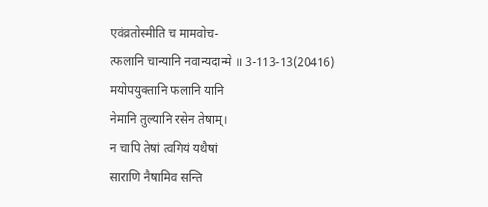एवंव्रतोस्मीति च मामवोच-
त्फलानि चान्यानि नवान्यदान्मे ॥ 3-113-13(20416)
मयोपयुक्तानि फलानि यानि
नेमानि तुल्यानि रसेन तेषाम्।
न चापि तेषां त्वगियं यथैषां
साराणि नैषामिव सन्ति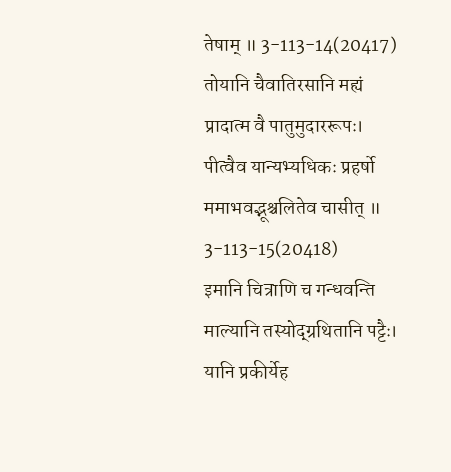तेषाम् ॥ 3-113-14(20417)
तोयानि चैवातिरसानि मह्यं
प्रादात्म वै पातुमुदाररूपः।
पीत्वैव यान्यभ्यधिकः प्रहर्षो
ममाभवद्भूश्चलितेव चासीत् ॥ 3-113-15(20418)
इमानि चित्राणि च गन्धवन्ति
माल्यानि तस्योद्ग्रथितानि पट्टैः।
यानि प्रकीर्येह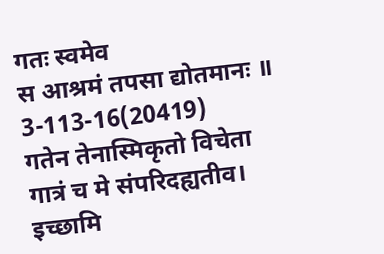गतः स्वमेव
स आश्रमं तपसा द्योतमानः ॥ 3-113-16(20419)
गतेन तेनास्मिकृतो विचेता
गात्रं च मे संपरिदह्यतीव।
इच्छामि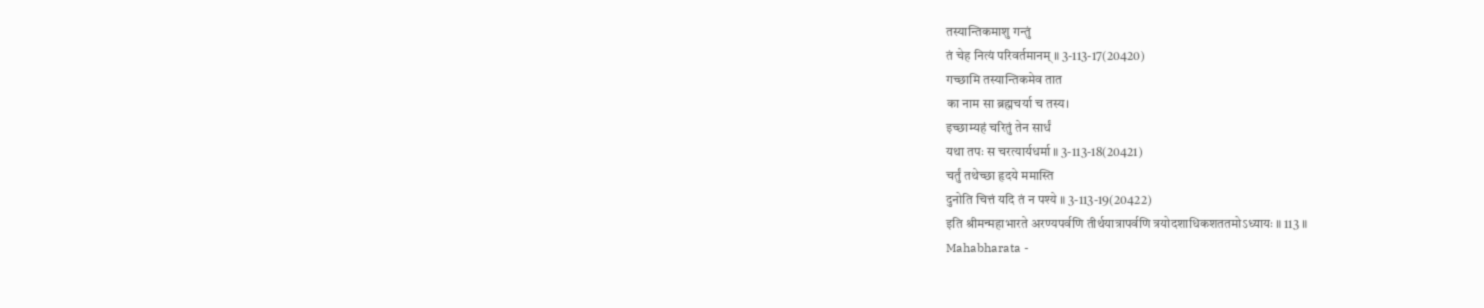तस्यान्तिकमाशु गन्तुं
तं चेह नित्यं परिवर्तमानम् ॥ 3-113-17(20420)
गच्छामि तस्यान्तिकमेव तात
का नाम सा ब्रह्मचर्या च तस्य।
इच्छाम्यहं चरितुं तेन सार्धं
यथा तपः स चरत्यार्यधर्मा ॥ 3-113-18(20421)
चर्तुं तथेच्छा हृदये ममास्ति
दुनोति चित्तं यदि तं न पश्ये ॥ 3-113-19(20422)
इति श्रीमन्महाभारते अरण्यपर्वणि तीर्थयात्रापर्वणि त्रयोदशाधिकशततमोऽध्यायः ॥ 113 ॥
Mahabharata -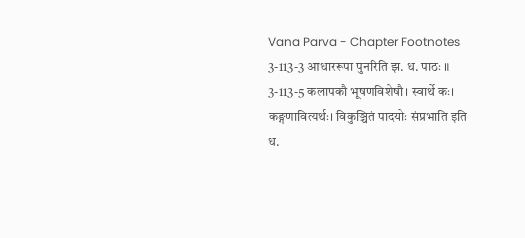Vana Parva - Chapter Footnotes
3-113-3 आधाररूपा पुनरिति झ. ध. पाठः ॥ 3-113-5 कलापकौ भूषणविशेषौ। स्वार्थे कः। कङ्गणावित्यर्थः। विकुञ्चितं पादयोः संप्रभाति इति ध.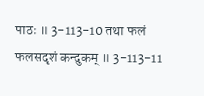पाठः ॥ 3-113-10 तथा फलं फलसदृशं कन्दुकम् ॥ 3-113-11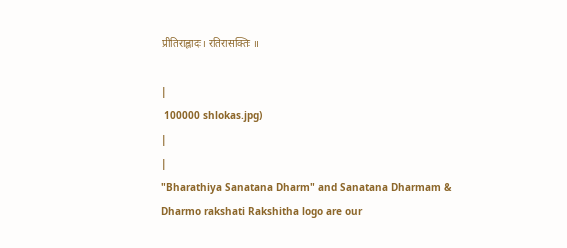प्रीतिराह्लादः। रतिरासक्तिः ॥

|
 100000 shlokas.jpg)
|
|
"Bharathiya Sanatana Dharm" and Sanatana Dharmam & Dharmo rakshati Rakshitha logo are our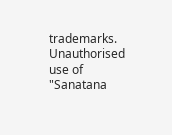trademarks. Unauthorised use of "Sanatana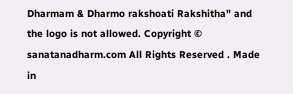Dharmam & Dharmo rakshoati Rakshitha" and the logo is not allowed. Copyright © sanatanadharm.com All Rights Reserved . Made in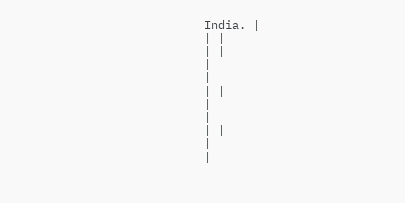India. |
| |
| |
|
|
| |
|
|
| |
|
|